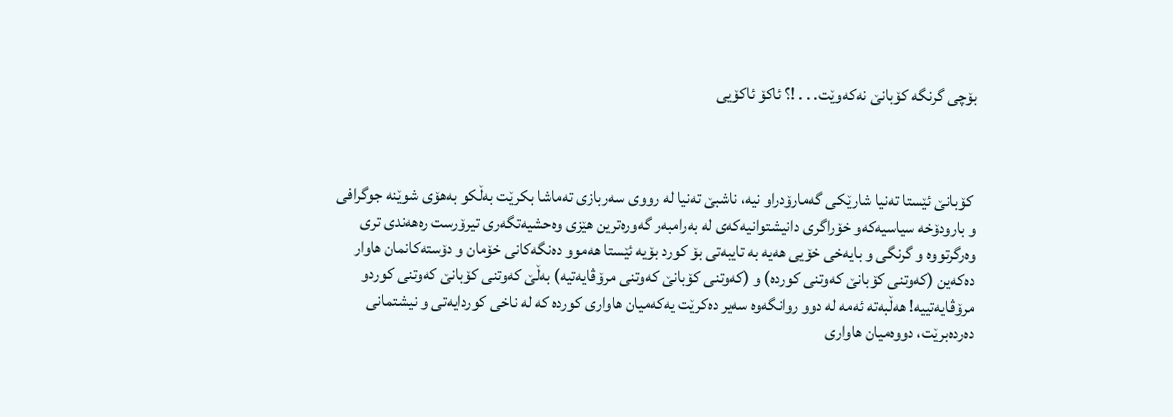بۆچی گرنگه‌ كۆبانێ نه‌كه‌وێت. . . !؟ ئاكۆ ئاكۆیی



 كۆبانێ ئێستا ته‌نیا شارێكی گه‌مارۆدراو نیه‌، ناشبێ ته‌نیا له‌ رووی سه‌ربازی ته‌ماشا بكرێت به‌ڵكو به‌هۆی شوێنه‌ جوگرافی و بارودۆخه‌ سیاسیه‌كه‌و خۆراگری دانیشتوانیه‌كه‌ی له‌ به‌رامبه‌ر گه‌وره‌ترین هێزی وه‌حشیه‌تگه‌ری تیرۆرست ره‌هه‌ندی تری وه‌رگرتووه‌ و گرنگی و بایه‌خی خۆیی هه‌یه‌ به‌ تایبه‌تی بۆ كورد بۆیه‌ ئێستا هه‌موو ده‌نگه‌كانی خۆمان و دۆسته‌كانمان هاوار ده‌كه‌ین (كه‌وتنی كۆبانێ كه‌وتنی كورده‌) و (كه‌وتنی كۆبانێ كه‌وتنی مرۆڤایه‌تیه‌) به‌ڵێ كه‌وتنی كۆبانێ كه‌وتنی كوردو مرۆڤایه‌تییه‌! هه‌ڵبه‌ته‌ ئه‌مه‌ له‌ دوو روانگه‌وه‌ سه‌یر ده‌كرێت یه‌كه‌میان هاواری كورده‌ كه‌ له‌ ناخی كوردایه‌تی و نیشتمانی ده‌رده‌برێت، دووه‌میان هاواری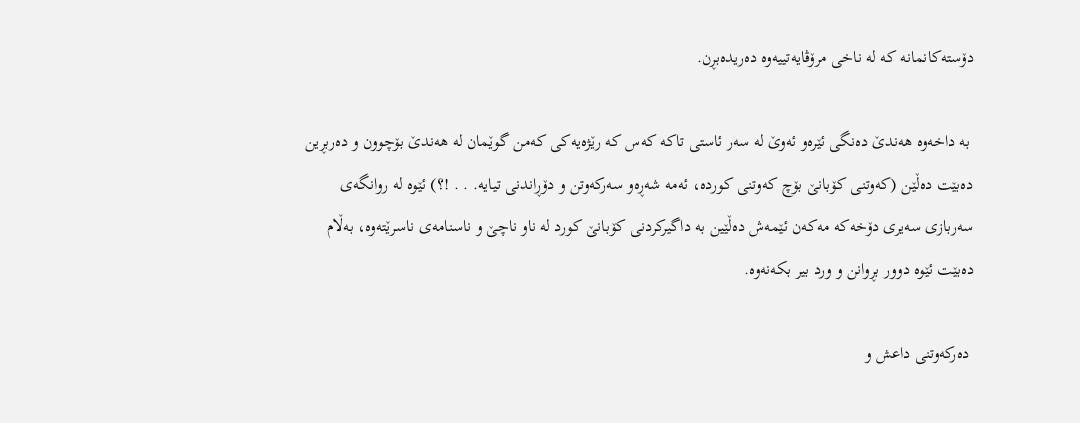دۆسته‌كانمانه‌ كه‌ له‌ ناخی مرۆڤایه‌تییه‌وه‌ ده‌ریده‌بڕن.

 به‌ داخه‌وه‌ هه‌ندێ ده‌نگی ئێره‌و ئه‌وێ له‌ سه‌ر ئاستی تاكه‌ كه‌س كه‌ رێژه‌یه‌كی كه‌من گوێمان له‌ هه‌ندێ بۆچوون و ده‌ربڕین ده‌بێت ده‌ڵێن (كه‌وتنی كۆبانێ بۆچ كه‌وتنی كورده‌، ئه‌مه‌ شه‌ڕه‌و سه‌ركه‌وتن و دۆڕاندنی تیایه‌. . . !؟) ئێوه‌ له‌ روانگه‌ی سه‌ربازی سه‌یری دۆخه‌كه‌ مه‌كه‌ن ئێمه‌ش ده‌ڵێین به‌ داگیركردنی كۆبانێ كورد له‌ ناو ناچێ و ناسنامه‌ی ناسرێته‌وه‌، به‌ڵام ده‌بێت ئێوه‌ دوور بڕوانن و ورد بیر بكه‌نه‌وه‌.

 ده‌ركه‌وتنی داعش و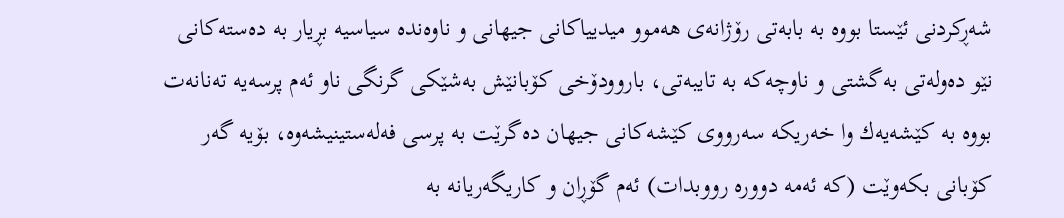شه‌ڕكردنی ئێستا بووه‌ به‌ بابه‌تی رۆژانه‌ی هه‌موو میدییاكانی جیهانی و ناوه‌نده‌ سیاسیه‌ بڕیار به‌ ده‌سته‌كانی نێو ده‌وله‌تی به‌گشتی و ناوچه‌كه‌ به‌ تایبه‌تی، باروودۆخی كۆبانێش به‌شێكی گرنگی ناو ئه‌م پرسه‌یه‌ ته‌نانه‌ت بووه‌ به‌ كێشه‌یه‌ك وا خه‌ریكه‌ سه‌رووی كێشه‌كانی جیهان ده‌گرێت به‌ پرسی فه‌له‌ستینیشه‌وه‌، بۆیه‌ گه‌ر كۆبانی بكه‌وێت (كه‌ ئه‌مه‌ دووره‌ رووبدات) ئه‌م گۆڕان و كاریگه‌ریانه‌ به‌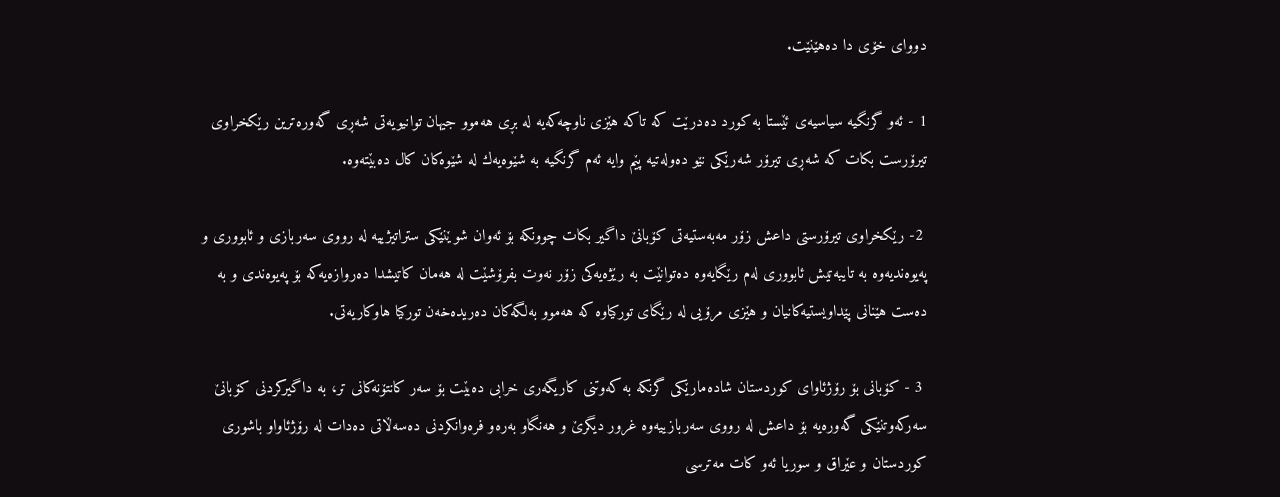دووای خۆی دا ده‌هێنێت.

1 - ئه‌و گرنگیه‌ سیاسیه‌ی ئێستا به‌ كورد ده‌درێت كه‌ تاكه‌ هێزی ناوچه‌كه‌یه‌ له‌ بڕی هه‌موو جیهان توانیویه‌تی شه‌ڕی گه‌وره‌ترین رێكخراوی تیرۆرست بكات كه‌ شه‌ڕی تیرۆر شه‌رێكی نێو ده‌وله‌تیه‌ پێم وایه‌ ئه‌م گرنگیه‌ به‌ شێوه‌یه‌ك له‌ شێوه‌كان كال ده‌بێته‌وه‌.

 2- رێكخراوی تیرۆرستی داعش زۆر مه‌به‌ستیه‌تی كۆبانێ داگیر بكات چوونكه‌ بۆ ئه‌وان شوێنێكی ستراتیژییه‌ له‌ رووی سه‌ربازی و ئابووری و په‌یوه‌ندیه‌وه‌ به‌ تایبه‌تیش ئابووری له‌م رێگایه‌وه‌ ده‌توانێت به‌ رێژه‌یه‌كی زۆر نه‌وت بفرۆشێت له‌ هه‌مان كاتیشدا ده‌روازه‌یه‌كه‌ بۆ په‌یوه‌ندی و به‌ ده‌ست هێنانی پێداویستیه‌كانیان و هێزی مرۆیی له‌ رێگای توركیاوه‌ كه‌ هه‌موو به‌لگه‌كان ده‌ریده‌خه‌ن توركیا هاوكاریه‌تی.

 3 - كۆبانی بۆ رۆژئاوای كوردستان شاده‌مارێكی گرنكه‌ به‌ كه‌وتنی كاریگه‌ری خرابی ده‌بێت بۆ سه‌ر كانتۆنه‌كانی تر، به‌ داگیركردنی كۆبانێ سه‌ركه‌وتنێكی گه‌وره‌یه‌ بۆ داعش له‌ رووی سه‌ربازییه‌وه‌ غرور دیگرێ و هه‌نگاو به‌ره‌و فره‌وانكردنی ده‌سه‌ڵاتی ده‌دات له‌ رۆژئاواو باشوری كوردستان و عێراق و سوریا ئه‌و كات مه‌ترسی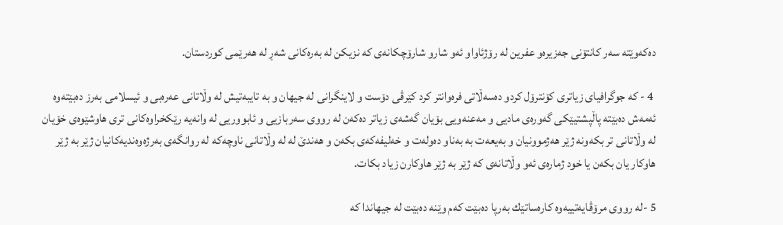ده‌كه‌وێته‌ سه‌ر كانتۆنی جه‌زیره‌و عفرین له‌ رۆژئاواو ئه‌و شارو شارۆچكانه‌ی كه‌ نزیكن له‌ به‌ره‌كانی شه‌ڕ له‌ هه‌رێمی كوردستان.

 4 - كه‌ جوگرافیای زیاتری كۆنترۆل كردو ده‌سه‌ڵاتی فره‌وانتر كرد كێرڤی دۆست و لاینگرانی له‌ جیهان و به‌ تایبه‌تیش له‌ وڵاتانی عه‌ره‌بی و ئیسلامی به‌رز ده‌بێته‌وه‌ ئه‌مه‌ش ده‌بێته‌ پاڵپشتیێكی گه‌وره‌ی مادیی و مه‌عنه‌ویی بۆیان گه‌شه‌ی زیاتر ده‌كه‌ن له‌ رووی سه‌ربازیی و ئابووریی له‌ وانه‌یه‌ رێكخراوه‌كانی تری هاوشێوه‌ی خۆیان له‌ وڵاتانی تر بكه‌ونه‌ ژێر هه‌ژموونیان و به‌یعه‌ت به‌ به‌ناو ده‌وله‌ت و خه‌لیفه‌كه‌ی بكه‌ن و هه‌ندێ له‌ له‌ وڵاتانی ناوچه‌كه‌ له‌ روانگه‌ی به‌رژه‌وه‌ندیه‌كانیان ژێر به‌ ژێر هاوكار یان بكه‌ن یا خود ژماره‌ی ئه‌و وڵاتانه‌ی كه‌ ژێر به‌ ژێر هاوكارن زیاد بكات.

5 -له‌ رووی مرۆڤایه‌تییه‌وه‌ كاره‌ساتێك به‌رپا ده‌بێت كه‌م وێنه‌ ده‌بێت له‌ جیهاندا كه‌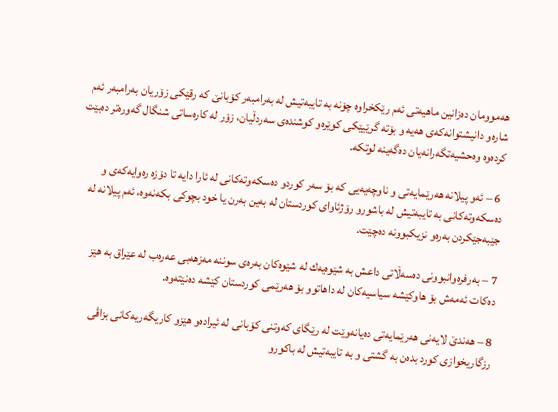هه‌موومان ده‌زانین ماهیه‌تی ئه‌م رێكخراوه‌ چۆنه‌ به‌ تایبه‌تیش له‌ به‌رامبه‌ر كۆبانێ كه‌ رقێكی زۆریان به‌رامبه‌ر ئه‌م شاره‌و دانیشتوانه‌كه‌ی هه‌یه‌ و بۆته‌ گرێیێكی كوێره‌و كوشنده‌ی سه‌ردڵیان، زۆر له‌ كاره‌ساتی شنگال گه‌وره‌تر ده‌بێت كرده‌وه‌ وه‌حشیه‌تگه‌رانه‌یان ده‌گه‌ینه‌ لوتكه‌.

 6 – ئه‌و پیلانه‌ هه‌رێمایه‌تی و ناوچه‌یه‌یی كه‌ بۆ سه‌ر كوردو ده‌سكه‌وته‌كانی له‌ ئارا دایه‌ تا دۆزه‌ ره‌وایه‌كه‌ی و ده‌سكه‌وته‌كانی به‌ تایبه‌تیش له‌ باشورو رۆژئاوای كوردستان له‌ به‌ین به‌رن یا خود بچوكی بكه‌نه‌وه‌، ئه‌م پیلانه‌ له‌ جێبه‌جێكردن به‌ره‌و نزیكبوونه‌ ده‌چێت.

7 – به‌رفره‌وانبوونی ده‌سه‌ڵاتی داعش به‌ شێوه‌یه‌ك له‌ شێوه‌كان به‌ره‌ی سوننه‌ مه‌زهه‌بی عه‌ره‌ب له‌ عێراق به‌ هێز ده‌كات ئه‌مه‌ش بۆ هاوكێشه‌ سیاسیه‌كان له‌ داهاتوو بۆ هه‌رێمی كوردستان كێشه‌ ده‌نێته‌وه‌.

8 – هه‌ندێ لایه‌نی هه‌رێمایه‌تی ده‌یانه‌وێت له‌ رێگای كه‌وتنی كۆبانی له‌ ئیراده‌و هێزو كاریگه‌ریه‌كانی بزاڤی رزگاریخوازی كورد بده‌ن به‌ گشتی و به‌ تایبه‌تیش له‌ باكورو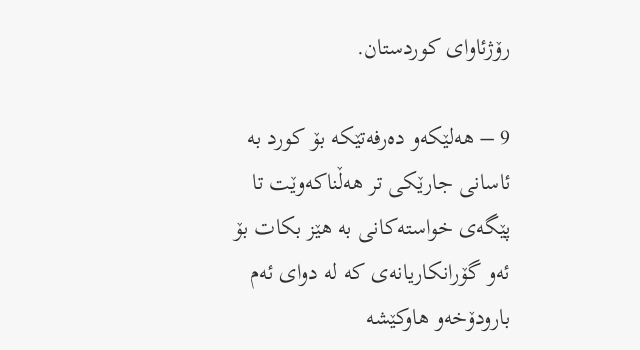رۆژئاوای كوردستان.

9 – هه‌لێكه‌و ده‌رفه‌تێكه‌ بۆ كورد به‌ ئاسانی جارێكی تر هه‌ڵناكه‌وێت تا پێگه‌ی خواسته‌كانی به‌ هێز بكات بۆ ئه‌و گۆرانكاریانه‌ی كه‌ له‌ دوای ئه‌م بارودۆخه‌و هاوكێشه‌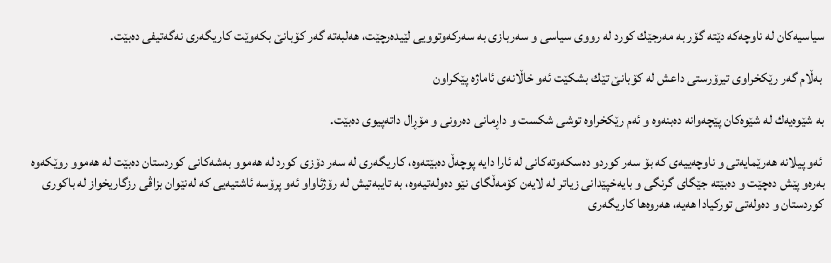سیاسیه‌كان له‌ ناوچه‌كه‌ دێته‌ گۆر به‌ مه‌رجێك كورد له‌ رووی سیاسی و سه‌ربازی به‌ سه‌ركه‌وتوویی لێیده‌رچێت، هه‌لبه‌ته‌ گه‌ر كۆبانێ بكه‌وێت كاریگه‌ری نه‌گه‌تیفی ده‌بێت.

 به‌ڵام گه‌ر رێكخراوی تیرۆرستی داعش له‌ كۆبانێ تێك بشكێت ئه‌و خاڵانه‌ی ئاماژه‌ پێكراون

به‌ شێوه‌یه‌ك له‌ شێوه‌كان پێچه‌وانه‌ ده‌بنه‌وه‌ و ئه‌م رێكخراوه‌ توشی شكست و داڕمانی ده‌رونی و مۆڕال داته‌پیوی ده‌بێت.

 ئه‌و پیلانه‌ هه‌رێمایه‌تی و ناوچه‌ییه‌ی كه‌ بۆ سه‌ر كوردو ده‌سكه‌وته‌كانی له‌ ئارا دایه‌ پوچه‌ڵ ده‌بێته‌وه‌، كاریگه‌ری له‌ سه‌ر دۆزی كورد له‌ هه‌موو به‌شه‌كانی كوردستان ده‌بێت له‌ هه‌موو روێكه‌وه‌ به‌ره‌و پێش ده‌چێت و ده‌بێته‌ جێگای گرنگی و بایه‌خپێدانی زیاتر له‌ لایه‌ن كۆمه‌ڵگای نێو ده‌وله‌تیه‌وه‌، به‌ تایبه‌تیش له‌ رۆژئاواو ئه‌و پرۆسه‌ ئاشتیه‌یی كه‌ له‌نێوان بزاڤی رزگاریخواز له‌ باكوری كوردستان و ده‌وله‌تی توركیادا هه‌یه‌، هه‌روه‌ها كاریگه‌ری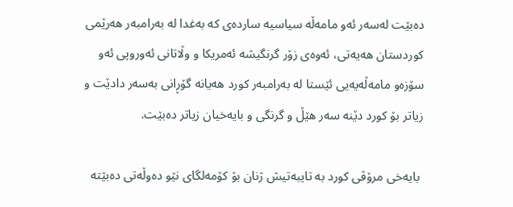ده‌بێت له‌سه‌ر ئه‌و مامه‌ڵه‌ سیاسیه‌ سارده‌ی كه‌ به‌غدا له‌ به‌رامبه‌ر هه‌رێمی كوردستان هه‌یه‌تی، ئه‌وه‌ی زۆر گرنگیشه‌ ئه‌مریكا و وڵاتانی ئه‌وروپی ئه‌و سۆزه‌و مامه‌ڵه‌یه‌یی ئێستا له‌ به‌رامبه‌ر كورد هه‌یانه‌ گۆڕانی به‌سه‌ر دادێت و زیاتر بۆ كورد دێنه‌ سه‌ر هێڵ و گرنگی و بایه‌خیان زیاتر ده‌بێت.

 بایه‌خی مرۆڤی كورد به‌ تایبه‌تیش ژنان بۆ كۆمه‌لگای نێو ده‌وڵه‌تی ده‌بێته‌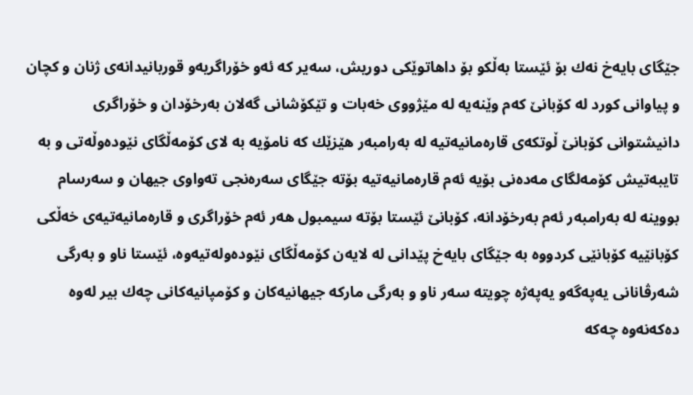جێگای بایه‌خ نه‌ك بۆ ئێستا به‌ڵكو بۆ داهاتوێكی دوریش، سه‌یر كه‌ ئه‌و خۆراگریه‌و قوربانیدانه‌ی ژنان و كچان و پیاوانی كورد له‌ كۆبانێ كه‌م وێنه‌یه‌ له‌ مێژووی خه‌بات و تێكۆشانی گه‌لان به‌رخۆدان و خۆراگری دانیشتوانی كۆبانێ ڵوتكه‌ی قاره‌مانیه‌تیه‌ له‌ به‌رامبه‌ر هێزێك كه‌ نامۆیه‌ به‌ لای كۆمه‌ڵگای نێوده‌وڵه‌تی و به‌ تایبه‌تیش كۆمه‌لگای مه‌ده‌نی بۆیه‌ ئه‌م قاره‌مانیه‌تیه‌ بۆته‌ جێگای سه‌ره‌نجی ته‌واوی جیهان و سه‌رسام بووینه‌ له‌ به‌رامبه‌ر ئه‌م به‌رخۆدانه‌، كۆبانێ ئێستا بۆته‌ سیمبول هه‌ر ئه‌م خۆراگری و قاره‌مانیه‌تیه‌ی خه‌ڵكی كۆبانێیه‌ كۆبانێی كردووه‌ به‌ جێگای بایه‌خ پێدانی له‌ لایه‌ن كۆمه‌ڵگای نێوده‌وله‌تیه‌وه‌، ئێستا ناو و به‌رگی شه‌رڤانانی یه‌په‌گه‌و یه‌په‌ژه‌ چویته‌ سه‌ر ناو و به‌رگی ماركه‌ جیهانیه‌كان و كۆمپانیه‌كانی چه‌ك بیر له‌وه‌ ده‌كه‌نه‌وه‌ چه‌كه‌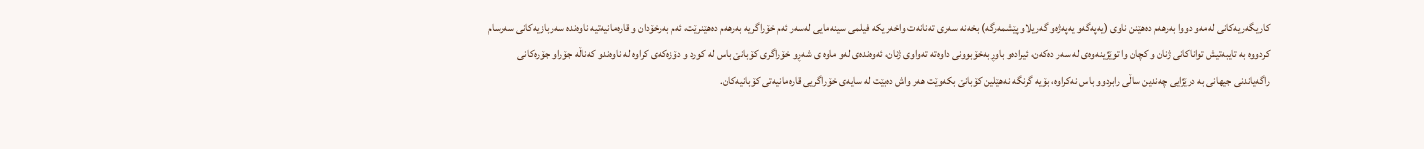كاریگه‌ریه‌كانی له‌مه‌و دووا به‌رهه‌م ده‌هێنن ناوی (یه‌په‌گه‌و یه‌په‌ژه‌و گه‌ریلاو پێشمه‌رگه‌) بخه‌نه‌ سه‌ری ته‌نانه‌ت واخه‌ریكه‌ فیلمی سینه‌مایی له‌سه‌ر ئه‌م خۆراگریه‌ به‌رهه‌م ده‌هێنرێت، ئه‌م به‌رخۆدان و قاره‌مانیه‌تیه‌ ناوه‌نده‌ سه‌ربازیه‌كانی سه‌رسام كردووه‌ به‌ تایبه‌تیش تواناكانی ژنان و كچان وا توێژینه‌وه‌ی له‌ سه‌ر ده‌كه‌ن، ئیراده‌و باوڕبه‌خۆبوونی داوه‌ته‌ ته‌واوی ژنان، ئه‌وه‌نده‌ی له‌و ماوه‌ ی شه‌ڕو خۆراگری كۆبانێ باس له‌ كورد و دۆزه‌كه‌ی كراوه‌ له‌ ناوه‌ندو كه‌ناڵه‌ جۆراو جۆره‌كانی راگه‌یاندنی جیهانی به‌ درێژایی چه‌ندین ساڵی رابردوو باس نه‌كراوه‌، بۆیه‌ گرنگه‌ نه‌هێلین كۆبانێ بكه‌وێت هه‌ر واش ده‌بێت له‌ سایه‌ی خۆراگریی قاره‌مانیه‌تی كۆبانیه‌كان.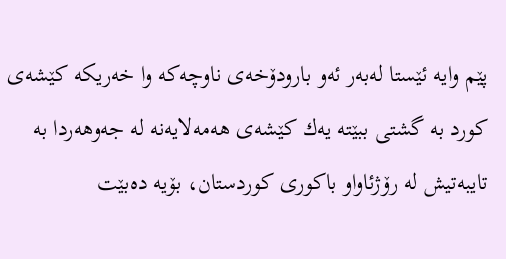پێم وایه‌ ئێستا له‌به‌ر ئه‌و بارودۆخه‌ی ناوچه‌كه‌ وا خه‌ریكه‌ كێشه‌ی كورد به‌ گشتی ببێته‌ یه‌ك كێشه‌ی هه‌مه‌لایه‌نه‌ له‌ جه‌وهه‌ردا به‌ تایبه‌تیش له‌ رۆژئاواو باكوری كوردستان، بۆیه‌ ده‌بێت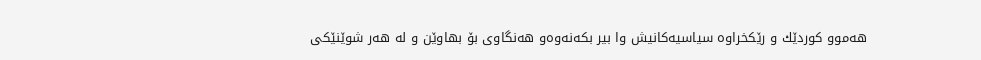هه‌موو كوردێك و رێكخراوه‌ سیاسیه‌كانیش وا بیر بكه‌نه‌وه‌و هه‌نگاوی بۆ بهاوێن و له‌ هه‌ر شوێنێكی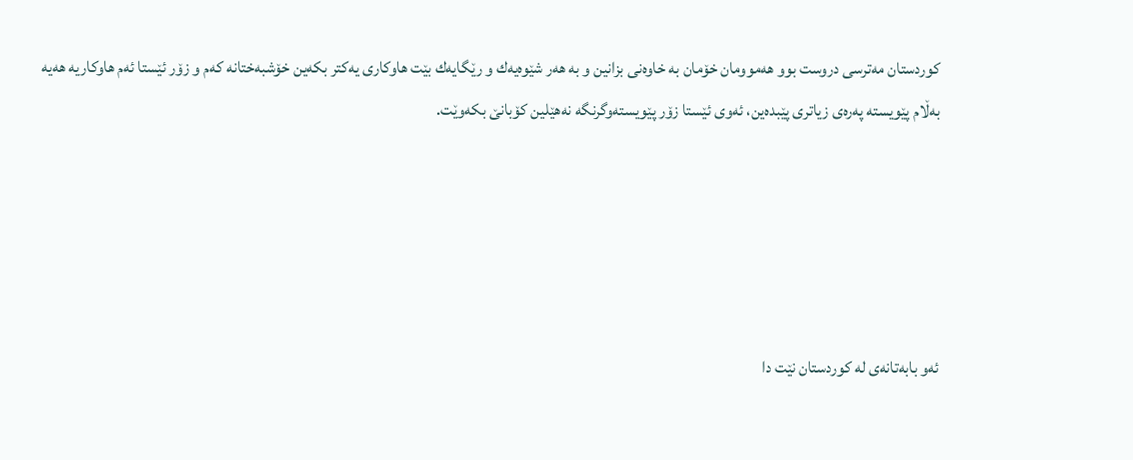كوردستان مه‌ترسی دروست بوو هه‌موومان خۆمان به‌ خاوه‌نی بزانین و به‌ هه‌ر شێوه‌یه‌ك و رێگایه‌ك بێت هاوكاری یه‌كتر بكه‌ین خۆشبه‌ختانه‌ كه‌م و زۆر ئێستا ئه‌م هاوكاریه‌ هه‌یه‌ به‌ڵام پێویسته‌ په‌ره‌ی زیاتری پێبده‌ین، ئه‌وی ئێستا زۆر پێویسته‌وگرنگه‌ نه‌هێلین كۆبانێ بكه‌وێت.





ئه‌و بابه‌تانه‌ی له‌ کوردستان نێت دا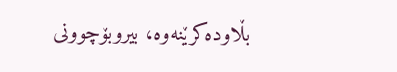بڵاوده‌کرێنه‌وه‌، بیروبۆچوونی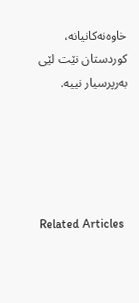خاوه‌نه‌کانیانه‌، کوردستان نێت لێی به‌رپرسیار نییه‌.





Related Articles